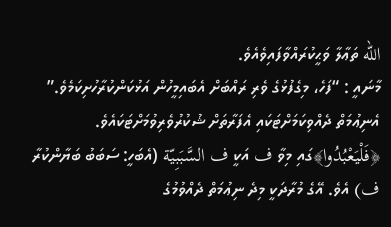الله ތަޢާލާ ވަޙީކުރައްވާފައިވެއެވެ.
މާނައީ : “ފަހެ، މިގެފުޅުގެ ވެރި ރައްބަށް އެބައިމީހުން އަޅުކަންކުރާހުށިކަމެވެ.”
އެނިޢުމަތް ދެއްވިކަމަށްޓަކައި އެފަރާތަށް ޝުކުރުވެރިވުމަށްޓަކައެވެ. ﴿فَلْيَعْبُدُوا﴾ގައި މިވާ ف އަކީ ف السَّبَبِيّة (އެބަހީ: ސަބަބު ބަޔާންކުރާ ف) އެވެ. އޭގެ މުރާދަކީ މިދެ ނިޢުމަތް ދެއްވުމުގެ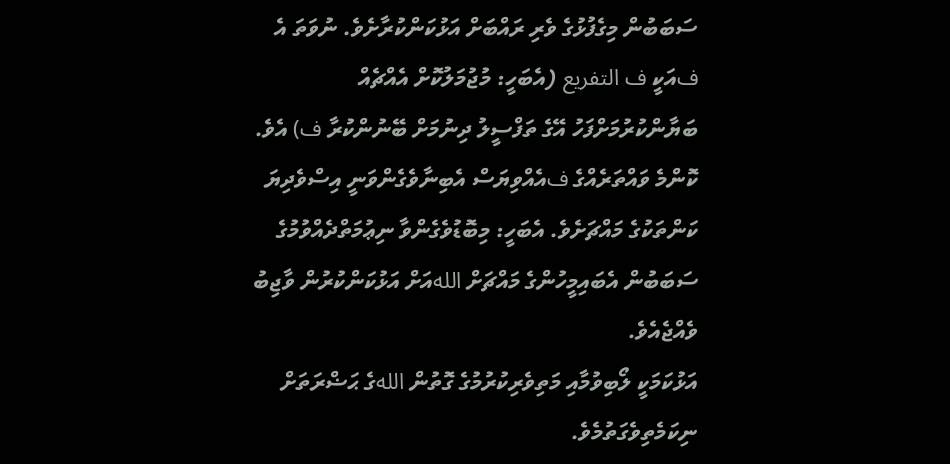ސަބަބުން މިގެފުޅުގެ ވެރި ރައްބަށް އަޅުކަންކުރާށެވެ. ނުވަތަ އެ فއަކީ ف التفريع (އެބަހީ: މުޖުމަލުކޮށް އެއްޗެއް ބަޔާންކުރުމަށްފަހު އޭގެ ތަފްސީލު ދިނުމަށް ބޭނުންކުރާ ف) އެވެ. ކޮންމެ ވައްތަރެއްގެ فއެއްވިޔަސް އެބިނާވެގެންވަނީ އިސްވެދިޔަ ކަންތަކުގެ މައްޗަށެވެ. އެބަހީ: މިބޮޑުވެގެންވާ ނިޢުމަތްދެއްވުމުގެ ސަބަބުން އެބައިމީހުންގެ މައްޗަށް اللهއަށް އަޅުކަންކުރުން ވާޖިބު ވެއްޖެއެވެ.
އަޅުކަމަކީ ލޯބިވުމާއި މަތިވެރިކުރުމުގެ ގޮތުން اللهގެ ޙަޟްރަތަށް ނިކަމެތިވެގަތުމެވެ.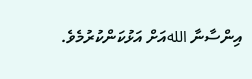އިންސާނާ اللهއަށް އަޅުކަންކުރުމެވެ.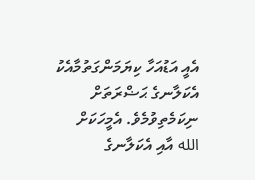އެއީ އަޑުއަހާ ކިޔަމަންގަތުމާއެކު އެކަލާނގެ ޙަޟްރަތަށް ނިކަމެތިވުމެވެ. އެމީހަކަށް الله އާއި އެކަލާނގެ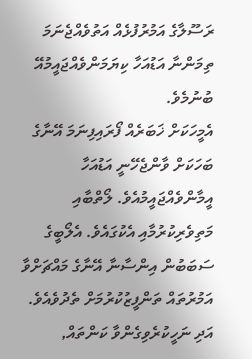ރަސޫލާގެ އަމުރުފުޅެއް އަތުވެއްޖެނަމަ ތިމަންނާ އަޑުއަހާ ކިޔަމަންވެއްޖައީމުއޭ ބުނުމެވެ.
އެމީހަކަށް ޚަބަރެއް ފޯރައިފިނަމަ އޭނާގެ ބަހަކަށް ވާންޖެހޭނީ އަޑުއަހާ އީމާންވެއްޖައީމުއެވެ. ލޯތްބާއި މަތިވެރިކުރުމާއި އެކުގައެވެ. އެލޯބީގެ ސަބަބުން އިންސާނާ އޭނާގެ މައްޗަށްވާ އަމުރުތައް ތަންފީޒުކުރުމަށް ތެދުވެއެވެ. އަދި ނަހީކުރެވިގެންވާ ކަންތައް,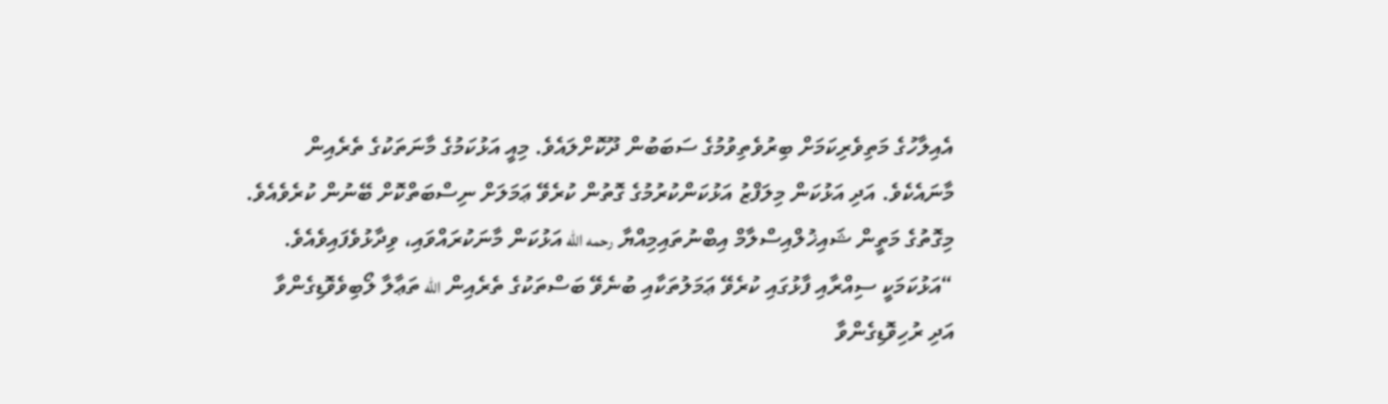އެއިލާހުގެ މަތިވެރިކަމަށް ބިރުވެތިވުމުގެ ސަބަބުން ދޫކޮށްލައެވެ. މިއީ އަޅުކަމުގެ މާނަތަކުގެ ތެރެއިން މާނައެކެވެ. އަދި އަޅުކަން މިލަފްޒު އަޅުކަންކުރުމުގެ ގޮތުން ކުރެވޭ ޢަމަލަށް ނިސްބަތްކޮށް ބޭނުން ކުރެވެއެވެ. މިގޮތުގެ މަތީން ޝައިޚުލްއިސްލާމް އިބްނުތައިމިއްޔާ رحمه الله އަޅުކަން މާނަކުރައްވައި، ވިދާޅުވެފައިވެއެވެ.
“އަޅުކަމަކީ ސިއްރާއި ފާޅުގައި ކުރެވޭ ޢަމަލުތަކާއި ބުނެވޭ ބަސްތަކުގެ ތެރެއިން الله ތަޢާލާ ލޯބިވެވޮޑިގެންވާ އަދި ރުހިވޮޑިގެންވާ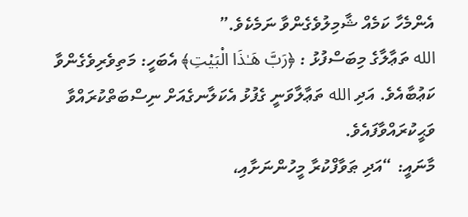އެންމެހާ ކަމެއް ޝާމިލުވެގެންވާ ނަމެކެވެ.”
الله ތަޢާލާގެ މިބަސްފުޅު : ﴿رَبَّ هَـٰذَا الْبَيْتِ﴾ އެބަހީ: މަތިވެރިވެގެންވާ ކަޢުބާއެވެ. އަދި الله ތަޢާލާވަނީ ގެފުޅު އެކަލާނގެއަށް ނިސްބަތްކުރައްވާ ވަޙީކުރައްވާފައެވެ.
މާނައީ: “އަދި ޠަވާފްކުރާ މީހުންނަށާއި،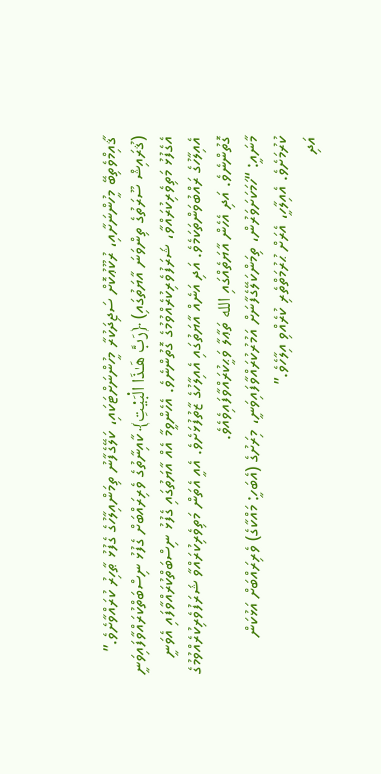ޤާއިމްވެތިބޭ މީހުންނަށާއި، ރުކޫޢުކޮށް ސަޖިދަކުރާ މީހުންނަށްޓަކައި، ކަލޭގެފާނު ތިމަންއިލާހުގެ ގެފުޅު ޠާހިރު ކުރައްވާށެވެ.”
(ޤުރައިޝް ސޫރަތުގެ ތިންވަނަ އާޔަތުގައި) ﴿رَبَّ هَـٰذَا الْبَيْتِ﴾ ކާއިނާތުގެ ވެރިރައްބަށް ގެފުޅު ނިސްބަތްކުރައްވާފައިވަނީ އެގެފުޅު މަތިވެރިކުރައްވާ، ޝަރަފުވެރިކުރެއްވުމުގެ ގޮތުންނެވެ. އެހެންވީމާ އެއް އާޔަތުގައި ގެފުޅު ނިސްބަތްކުރައްވާފައި އެވަނީ އެއިލާހުގެ ރައްބުވަންތަކަމެވެ. އަދި އަނެއް އާޔަތުގައި އެއިލާހުގެ ޒާތުފުޅަށެވެ. އެއީ އެތަން މަތިވެރިކުރައްވާ ޝަރަފުވެރިކުރެއްވުމުގެ ގޮތުންނެވެ. އަދި އެހެން އާޔަތެއްގައި الله ތަޢާލާ ވަޙީކުރައްވާފައިވެއެވެ.
މާނައީ: “ހަމަކަށަވަރުން، ތިމަންކަލޭގެފާނަށް އަމުރުކުރައްވާފައިވަނީ، މިރަށުގެ (އެބަހީ: މައްކާގެ) ވެރިރައްބަށް އަޅުކަން ކުރުމަށެވެ. އެއިލާހީ، އެރަށް ޙުރުމަތްތެރި ކުރެއްވި އިލާހެވެ.”
އަދި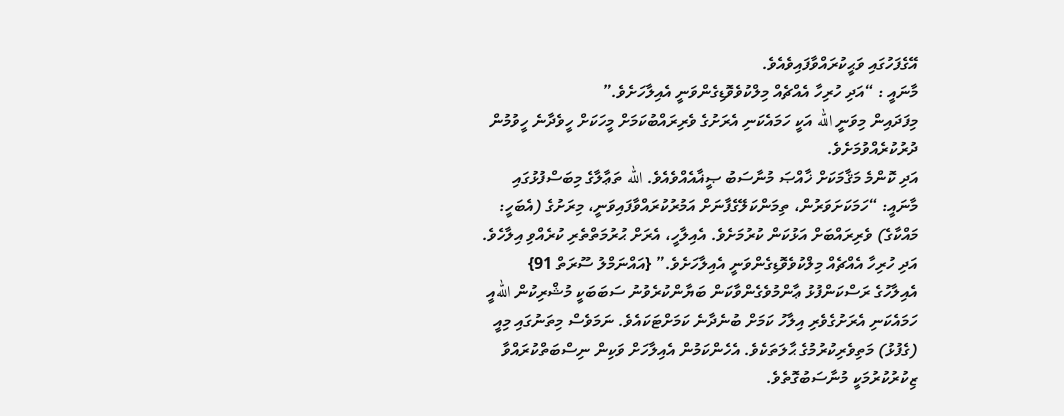އޭގެފަހުގައި ވަޙީކުރައްވާފައިވެއެވެ.
މާނައީ : “އަދި ހުރިހާ އެއްޗެއް މިލްކުވެވޮޑިގެންވަނީ އެއިލާހަށެވެ.”
މިފަދައިން މިވަނީ الله އަކީ ހަމައެކަނި އެރަށުގެ ވެރިރައްބުކަމަށް މީހަކަށް ހީވެދާނެ ހީވުމުން ދުރުކުރެއްވުމަށެވެ.
އަދި ކޮންމެ މަޤާމަކަށް ޚާއްޞަ މުނާސަބު ޞީޣާއެއްވެއެވެ. الله ތަޢާލާގެ މިބަސްފުޅުގައި
މާނައީ: “ހަމަކަށަވަރުން، ތިމަންކަލޭގެފާނަށް އަމުރުކުރައްވާފައިވަނީ، މިރަށުގެ (އެބަހީ: މައްކާގެ) ވެރިރައްބަށް އަޅުކަން ކުރުމަށެވެ. އެއިލާހީ، އެރަށް ޙުރުމަތްތެރި ކުރެއްވި އިލާހެވެ. އަދި ހުރިހާ އެއްޗެއް މިލްކުވެވޮޑިގެންވަނީ އެއިލާހަށެވެ.” {އައްނަމްލު ސޫރަތް 91}
އެއިލާހުގެ ރަސްކަންފުޅު ޢާންމުވެގެންވާކަން ބަޔާންކުރެވުނު ސަބަބަކީ މުޝްރިކުން اللهއީ ހަމައެކަނި އެރަށުގެވެރި އިލާހު ކަމަށް ބުނެދާނެ ކަމަށްޓަކައެވެ. ނަމަވެސް މިތަނުގައި މިއީ (ގެފުޅު) މަތިވެރިކުރުމުގެ ޙާލަތަކެވެ. އެހެންކަމުން އެއިލާހަށް ވަކިން ނިސްބަތްކުރައްވާ ޒިކުރުކުރުމަކީ މުނާސަބުގޮތެވެ.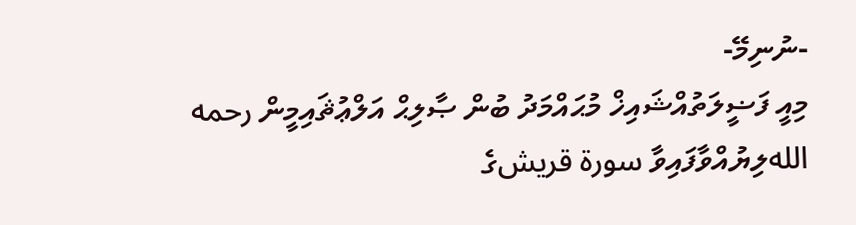-ނުނިމޭ-
މިއީ ފަޟީލަތުއްޝައިޚް މުޙައްމަދު ބުން ޞާލިޙް އަލްޢުޘައިމީން رحمه اللهލިޔުއްވާފައިވާ سورة قريشގެ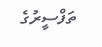ތަފްސީރުގެ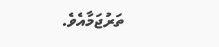ތަރުޖަމާއެވެ.